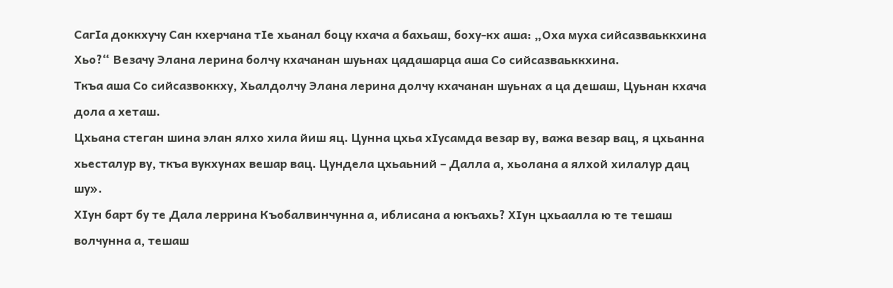СагІа доккхучу Сан кхерчана тІе хьанал боцу кхача а бахьаш, боху-кх аша: „Оха муха сийсазваьккхина Хьо?“ Везачу Элана лерина болчу кхачанан шуьнах цадашарца аша Со сийсазваьккхина.
Ткъа аша Со сийсазвоккху, Хьалдолчу Элана лерина долчу кхачанан шуьнах а ца дешаш, Цуьнан кхача дола а хеташ.
Цхьана стеган шина элан ялхо хила йиш яц. Цунна цхьа хІусамда везар ву, важа везар вац, я цхьанна хьесталур ву, ткъа вукхунах вешар вац. Цундела цхьаьний – Далла а, хьолана а ялхой хилалур дац шу».
ХІун барт бу те Дала леррина Къобалвинчунна а, иблисана а юкъахь? ХІун цхьаалла ю те тешаш волчунна а, тешаш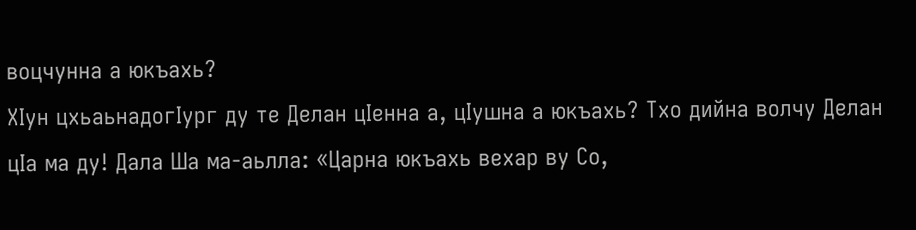воцчунна а юкъахь?
ХІун цхьаьнадогІург ду те Делан цІенна а, цІушна а юкъахь? Тхо дийна волчу Делан цІа ма ду! Дала Ша ма-аьлла: «Царна юкъахь вехар ву Со,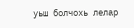уьш болчохь лелар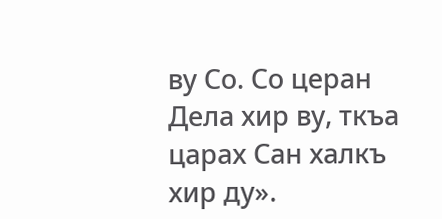ву Со. Со церан Дела хир ву, ткъа царах Сан халкъ хир ду».